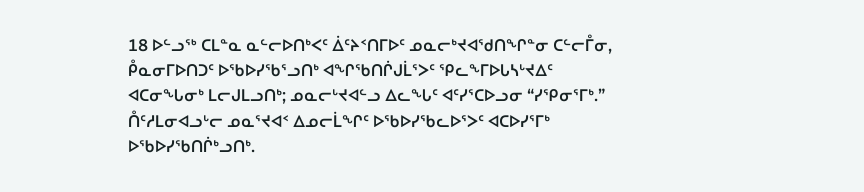18 ᐅᓪᓗᖅ ᑕᒪᓐᓇ ᓇᓪᓕᐅᑎᒃᐸᑦ ᐄᑦᔨᑉᑎᒥᐅᑦ ᓄᓇᓕᒃᔪᐊᖁᑎᖏᓐᓂ ᑕᓪᓕᒤᓂ, ᑬᓇᓂᒥᐅᑎᑐᑦ ᐅᖃᐅᓯᖃᕐᓗᑎᒃ ᐊᖏᖃᑎᒌᒍᒫᕐᐳᑦ ᕿᓚᖕᒥᐅᒐᓴᒡᔪᐃᑦ ᐊᑕᓂᖓᓂᒃ ᒪᓕᒍᒪᓗᑎᒃ; ᓄᓇᓕᒡᔪᐊᓪᓗ ᐃᓚᖓᑦ ᐊᑦᓯᕐᑕᐅᓗᓂ “ᓯᕿᓂᕐᒥᒃ.”
ᑍᑦᓱᒪᓂᐊᓗᒡᓕ ᓄᓇᕐᔪᐊᑉ ᐃᓄᓕᒫᖏᑦ ᐅᖃᐅᓯᖃᓚᐅᕐᐳᑦ ᐊᑕᐅᓯᕐᒥᒃ ᐅᖃᐅᓯᖃᑎᒌᒃᓗᑎᒃ.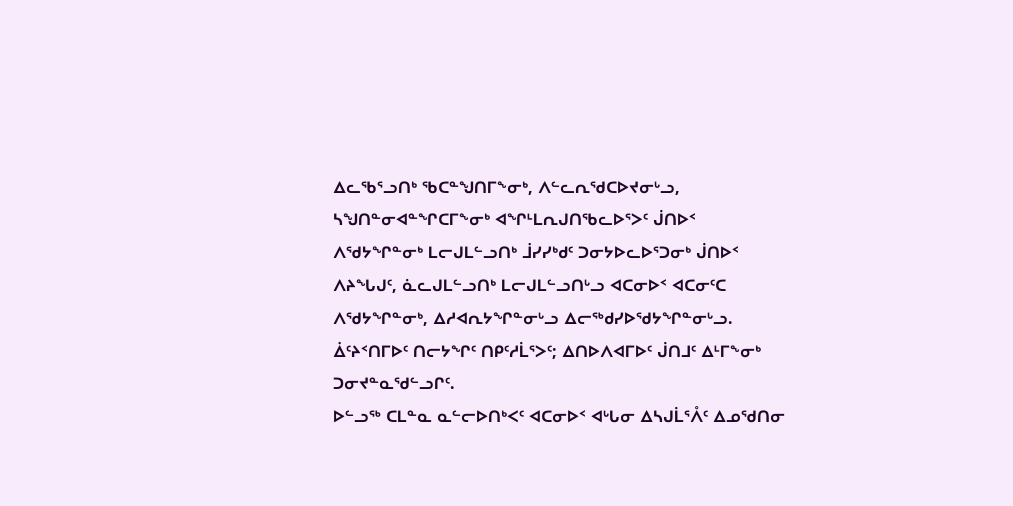ᐃᓚᖃᕐᓗᑎᒃ ᖃᑕᓐᖑᑎᒥᖕᓂᒃ, ᐱᓪᓚᕆᖁᑕᐅᔪᓂᒡᓗ, ᓴᖑᑎᓐᓂᐊᓐᖏᑕᒥᖕᓂᒃ ᐊᖏᒻᒪᕆᒍᑎᖃᓚᐅᕐᐳᑦ ᒎᑎᐅᑉ ᐱᖁᔭᖏᓐᓂᒃ ᒪᓕᒍᒪᓪᓗᑎᒃ ᒨᓯᓯᒃᑯᑦ ᑐᓂᔭᐅᓚᐅᕐᑐᓂᒃ ᒎᑎᐅᑉ ᐱᔨᖓᒍᑦ, ᓈᓚᒍᒪᓪᓗᑎᒃ ᒪᓕᒍᒪᓪᓗᑎᒡᓗ ᐊᑕᓂᐅᑉ ᐊᑕᓂᑦᑕ ᐱᖁᔭᖏᓐᓂᒃ, ᐃᓱᐊᕆᔭᖏᓐᓂᒡᓗ ᐃᓕᖅᑯᓯᐅᖁᔭᖏᓐᓂᒡᓗ.
ᐄᑦᔨᑉᑎᒥᐅᑦ ᑎᓕᔭᖏᑦ ᑎᑭᑦᓱᒫᕐᐳᑦ; ᐃᑎᐅᐱᐊᒥᐅᑦ ᒎᑎᒧᑦ ᐃᒻᒥᖕᓂᒃ ᑐᓂᔪᓐᓇᖁᓪᓗᒋᑦ.
ᐅᓪᓗᖅ ᑕᒪᓐᓇ ᓇᓪᓕᐅᑎᒃᐸᑦ ᐊᑕᓂᐅᑉ ᐊᒡᒐᓂ ᐃᓴᒍᒫᕐᐰᑦ ᐃᓄᖁᑎᓂ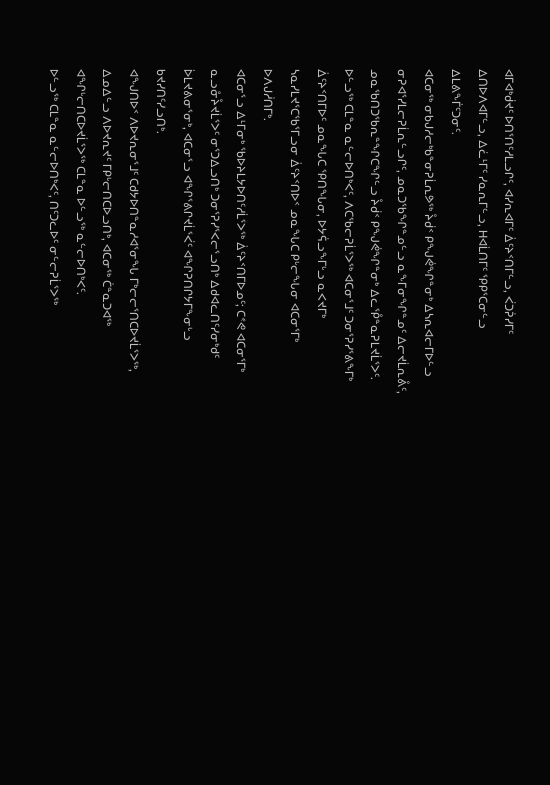ᐊᒥᐊᒃᑰᔪᑦ ᐅᑎᕐᑎᑦᓱᒪᓗᒋᑦ, ᐊᓯᕆᐊᒥᑦ ᐄᑦᔨᑉᑎᒥᓪᓗ, ᐹᑐᕉᓯᒥᑦ ᐃᑎᐅᐱᐊᒥᓪᓗ, ᐃᓛᒻᒥᑦ ᓯᓇᕆᒥᓪᓗ, ᕼᐊᒫᑎᒥᑦ ᕿᑭᕐᑕᓂᓪᓗ ᐃᒪᕕᖕᒦᑦᑐᓂᑦ.
ᐊᑕᓂᖅ ᓂᑲᒍᓱᓕᒃᑲᓐᓂᕈᒫᕆᕗᖅ ᔧᑰᑉ ᑭᖑᕚᖏᓐᓂᒃ ᐃᓴᕆᐊᓕᒥᐅᓪᓗ ᓂᕈᐊᕐᓯᒪᓕᕈᒫᕆᓪᓗᒋᑦ, ᓄᓇᑐᖃᖏᓐᓄᓪᓗ ᓇᖕᒥᓂᖏᓐᓄᑦ ᐃᓕᔪᒫᕆᕔᑦ, ᓄᓇᖃᑎᑐᖃᕆᓐᖏᑕᖏᓪᓗ ᔧᑰᑉ ᑭᖑᕚᖏᓐᓂᒃ ᐃᓚᕾᓐᓇᕈᒪᔪᒫᕐᐳᑦ.
ᐅᓪᓗᖅ ᑕᒪᓐᓇ ᓇᓪᓕᐅᑎᒃᐸᑦ, ᐱᑕᖃᓕᕈᒫᕐᐳᖅ ᐊᑕᓂᕐᒧᑦ ᑐᓂᕐᕈᓯᕐᕕᖕᒥᒃ ᐄᑦᔨᑉᑎᒥᐅᑦ ᓄᓇᖓᑕ ᕿᑎᖓᓂ, ᐅᔭᕌᓗᖕᒥᒡᓗ ᓇᐸᔪᒥᒃ ᓴᓇᓯᒪᔪᕐᑕᖃᕐᒥᓗᓂ ᐄᑦᔨᑉᑎᐅᑉ ᓄᓇᖓᑕ ᑭᒡᓕᖓᓂ ᐊᑕᓂᕐᒥᒃ ᐅᐱᒍᓲᑎᒥᒃ.
ᐊᑕᓂᕐᓗ ᐃᒻᒥᓂᒃ ᖃᐅᔨᒪᔭᐅᑎᑦᓱᒫᕐᐳᖅ ᐄᑦᔨᑉᑎᒥᐅᓄᑦ; ᑕᕝᕙ ᐊᑕᓂᕐᒥᒃ ᓇᓗᓁᔧᔪᒫᕐᐳᑦ ᓂᕐᑐᐃᓗᑎᒃ ᑐᓂᕐᕈᓯᕐᐸᓕᕐᓗᑎᒃ ᐃᑯᐊᓚᑎᑦᓯᓂᒃᑯᑦ ᐆᒪᔪᕕᓂᕐᓂᒃ, ᐊᑕᓂᕐᓗ ᐊᖏᕐᕕᒋᔪᒫᕐᐹᑦ ᐊᖏᕈᑎᒋᔭᒥᖕᓂᒡᓗ ᑲᔪᓯᑎᑦᓯᓗᑎᒃ.
ᐊᖑᑎᐅᑉ ᐱᐅᔪᕆᓂᕐᒧᑦ ᑕᑯᔭᐅᑎᓐᓇᓱᐊᕐᓂᖓ ᒥᒃᓕᓕᕐᑎᑕᐅᔪᒫᕐᐳᖅ, ᐃᓄᐃᓪᓗ ᐱᐅᔪᕆᔪᑦ ᒥᑭᒡᓕᑎᑕᐅᓗᑎᒃ, ᐊᑕᓂᖅ ᑖᓐᓇᑐᐊᖅ ᐊᖏᒡᓕᑎᑕᐅᔪᒫᕐᐳᖅ ᑕᒪᓐᓇ ᐅᓪᓗᖅ ᓇᓪᓕᐅᑎᒃᐸᑦ.
ᐅᓪᓗᖅ ᑕᒪᓐᓇ ᓇᓪᓕᐅᑎᒃᐸᑦ, ᑎᑦᑐᓚᐅᑦ ᓂᓪᓕᕈᒫᕐᐳᖅ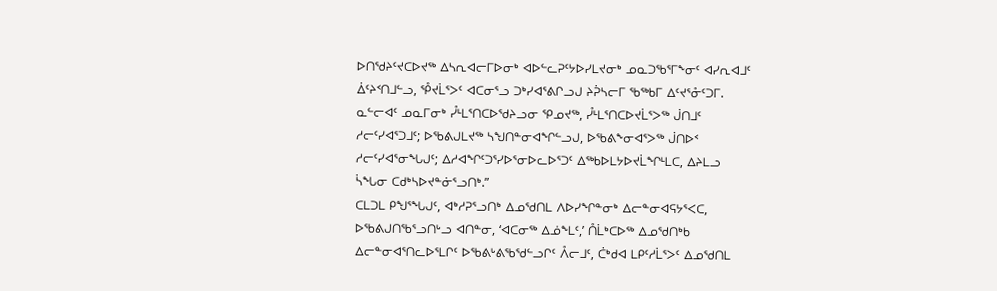ᐅᑎᖁᔨᑦᔪᑕᐅᔪᖅ ᐃᓴᕆᐊᓕᒥᐅᓂᒃ ᐊᐅᓪᓚᕈᑦᔭᐅᓯᒪᔪᓂᒃ ᓄᓇᑐᖃᕐᒥᖕᓂᑦ ᐊᓯᕆᐊᒧᑦ ᐄᑦᔨᑉᑎᒧᓪᓗ, ᕾᔪᒫᕐᐳᑦ ᐊᑕᓂᕐᓗ ᑐᒃᓯᐊᕐᕕᒋᓗᒍ ᔨᕉᓴᓕᒥ ᖃᖅᑲᒥ ᐃᑦᔪᕐᓁᑦᑐᒥ.
ᓇᓪᓕᐊᑦ ᓄᓇᒥᓂᒃ ᓮᒻᒪᕐᑎᑕᐅᖁᔨᓗᓂ ᕿᓄᔪᖅ, ᓮᒻᒪᕐᑎᑕᐅᔪᒫᕐᐳᖅ ᒎᑎᒧᑦ ᓱᓕᑦᓯᐊᕐᑐᒧᑦ; ᐅᖃᕕᒍᒪᔪᖅ ᓴᖑᑎᓐᓂᐊᖏᓪᓗᒍ, ᐅᖃᕕᖕᓂᐊᕐᐳᖅ ᒎᑎᐅᑉ ᓱᓕᑦᓯᐊᕐᓂᖓᒍᑦ; ᐃᓱᐊᖏᑦᑐᕐᓯᐅᕐᓂᐅᓚᐅᕐᑐᑦ ᐃᖅᑲᐅᒪᔭᐅᔪᒫᖏᒻᒪᑕ, ᐃᔨᒪᓗ ᓵᖓᓂ ᑕᑯᒃᓴᐅᔪᓐᓃᕐᓗᑎᒃ.”
ᑕᒪᑐᒪ ᑭᖑᕐᖓᒍᑦ, ᐊᒃᓱᕈᕐᓗᑎᒃ ᐃᓄᖁᑎᒪ ᐱᐅᓯᖏᓐᓂᒃ ᐃᓕᓐᓂᐊᕋᔭᕐᐸᑕ, ᐅᖃᕕᒍᑎᖃᕐᓗᑎᒡᓗ ᐊᑎᓐᓂ, ‘ᐊᑕᓂᖅ ᐃᓅᖕᒪᑦ,’ ᑍᒫᒃᑕᐅᖅ ᐃᓄᖁᑎᒃᑲ ᐃᓕᓐᓂᐊᕐᑎᓚᐅᕐᒪᒋᑦ ᐅᖃᕕᒡᕕᖃᖁᓪᓗᒋᑦ ᐰᓕᒧᑦ, ᑖᒃᑯᐊ ᒪᑭᑦᓱᒫᕐᐳᑦ ᐃᓄᖁᑎᒪ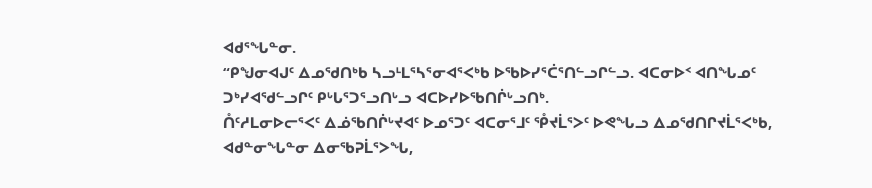ᐊᑯᕐᖓᓐᓂ.
“ᑭᖑᓂᐊᒍᑦ ᐃᓄᖁᑎᒃᑲ ᓴᓗᒻᒪᕐᓴᕐᓂᐊᕐᐸᒃᑲ ᐅᖃᐅᓯᕐᑖᕐᑎᓪᓗᒋᓪᓗ. ᐊᑕᓂᐅᑉ ᐊᑎᖓᓄᑦ ᑐᒃᓯᐊᖁᓪᓗᒋᑦ ᑭᒡᒐᕐᑐᕐᓗᑎᒡᓗ ᐊᑕᐅᓯᐅᖃᑎᒌᒡᓗᑎᒃ.
ᑍᑦᓱᒪᓂᐅᓕᕐᐸᑦ ᐃᓅᖃᑎᒌᒡᔪᐊᑦ ᐅᓄᕐᑐᑦ ᐊᑕᓂᕐᒧᑦ ᕾᔪᒫᕐᐳᑦ ᐅᕙᖓᓗ ᐃᓄᖁᑎᒋᔪᒫᕐᐸᒃᑲ, ᐊᑯᓐᓂᖓᓐᓂ ᐃᓂᖃᕈᒫᕐᐳᖓ,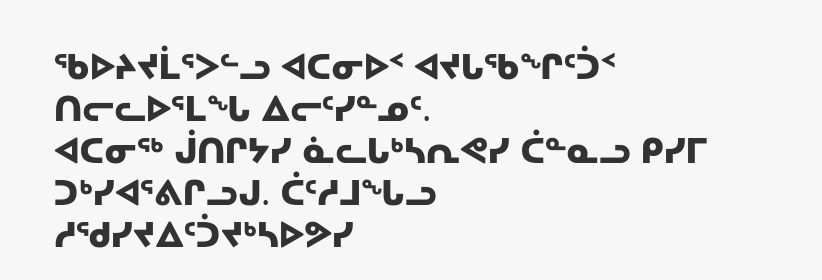ᖃᐅᔨᔪᒫᕐᐳᓪᓗ ᐊᑕᓂᐅᑉ ᐊᔪᒐᖃᖏᑦᑑᑉ ᑎᓕᓚᐅᕐᒪᖓ ᐃᓕᑦᓯᓐᓄᑦ.
ᐊᑕᓂᖅ ᒎᑎᒋᔭᓯ ᓈᓚᒐᒃᓴᕆᕙᓯ ᑖᓐᓇᓗ ᑭᓯᒥ ᑐᒃᓯᐊᕐᕕᒋᓗᒍ. ᑖᑦᓱᒧᖓᓗ ᓱᖁᓯᔪᐃᑦᑑᔪᒃᓴᐅᕗᓯ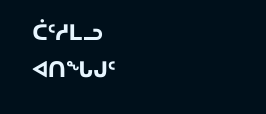ᑖᑦᓱᒪᓗ ᐊᑎᖓᒍᑦ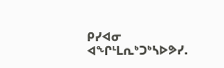ᑭᓯᐊᓂ ᐊᖏᒻᒪᕆᒃᑐᒃᓴᐅᕗᓯ.